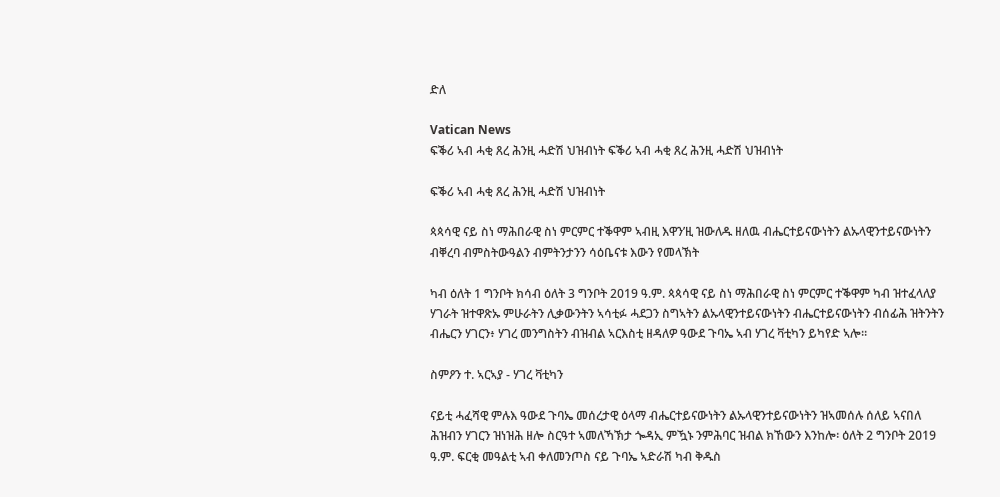ድለ

Vatican News
ፍቕሪ ኣብ ሓቂ ጸረ ሕንዚ ሓድሽ ህዝብነት ፍቕሪ ኣብ ሓቂ ጸረ ሕንዚ ሓድሽ ህዝብነት

ፍቕሪ ኣብ ሓቂ ጸረ ሕንዚ ሓድሽ ህዝብነት

ጳጳሳዊ ናይ ስነ ማሕበራዊ ስነ ምርምር ተቕዋም ኣብዚ እዋን’ዚ ዝውለዱ ዘለዉ ብሔርተይናውነትን ልኡላዊንተይናውነትን ብቐረባ ብምስትውዓልን ብምትንታንን ሳዕቤናቱ እውን የመላኽት

ካብ ዕለት 1 ግንቦት ክሳብ ዕለት 3 ግንቦት 2019 ዓ.ም. ጳጳሳዊ ናይ ስነ ማሕበራዊ ስነ ምርምር ተቕዋም ካብ ዝተፈላለያ ሃገራት ዝተዋጽኡ ምሁራትን ሊቃውንትን ኣሳቲፉ ሓደጋን ስግኣትን ልኡላዊንተይናውነትን ብሔርተይናውነትን ብሰፊሕ ዝትንትን  ብሔርን ሃገርን፥ ሃገረ መንግስትን ብዝብል ኣርእስቲ ዘዳለዎ ዓውደ ጉባኤ ኣብ ሃገረ ቫቲካን ይካየድ ኣሎ።

ስምዖን ተ. ኣርኣያ - ሃገረ ቫቲካን

ናይቲ ሓፈሻዊ ምሉእ ዓውደ ጉባኤ መሰረታዊ ዕላማ ብሔርተይናውነትን ልኡላዊንተይናውነትን ዝኣመሰሉ ሰለይ ኣናበለ ሕዝብን ሃገርን ዝነዝሕ ዘሎ ስርዓተ ኣመለኻኽታ ጐዳኢ ምዃኑ ንምሕባር ዝብል ክኸውን እንከሎ፡ ዕለት 2 ግንቦት 2019 ዓ.ም. ፍርቂ መዓልቲ ኣብ ቀለመንጦስ ናይ ጉባኤ ኣድራሽ ካብ ቅዱስ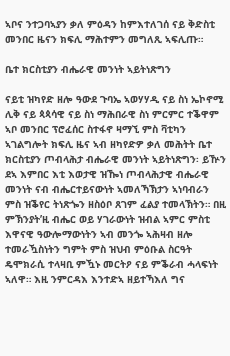ኣቦና ንተጋባኣያን ቃለ ምዕዳን ከምእተለገሰ ናይ ቅድስቲ መንበር ዜናን ክፍሊ ማሕተምን መግለጺ ኣፍሊጡ።

ቤተ ክርስቲያን ብሔራዊ መንነት ኣይትነጽግን

ናይቲ ዝካየድ ዘሎ ዓውደ ጉባኤ ኣወሃሃዲ ናይ ስነ ኤኮኖሚ ሊቅ ናይ ጳጳሳዊ ናይ ስነ ማሕበራዊ ስነ ምርምር ተቕዋም ኣቦ መንበር ፕሮፈሰር ስተፋኖ ዛማኚ ምስ ቫቲካን ኣገልግሎት ክፍሊ ዜና ኣብ ዘካየድዎ ቃለ መሕትት ቤተ ክርስቲያን ጦብላሕታ ብሔራዊ መንነት ኣይትነጽግን፡ ይዅን ደኣ እምበር እቲ እወታዊ ዝዀነ ጦብላሕታዊ ብሔራዊ መንነት ናብ ብሔርተይናውነት ኣመለኻኽታን ኣነባብራን ምስ ዝቕየር ትነጽጐን ዘስዕቦ ጸገም ፈልያ ተመላኽትን። በዚ ምኽንያት’ዚ ብሔር ወይ ሃገራውነት ዝብል ኣምር ምስቲ እዋናዊ ዓውሎማውነትን ኣብ መንጐ ኣሕዛብ ዘሎ ተመራዃስነትን ግምት ምስ ዝህብ ምዕቡል ስርዓት ዴሞክራሲ ተላዛቢ ምዃኑ መርትዖ ናይ ምቕራብ ሓላፍነት ኣለዋ። እዚ ንምርዳእ እንተድኣ ዘይተኻእለ ግና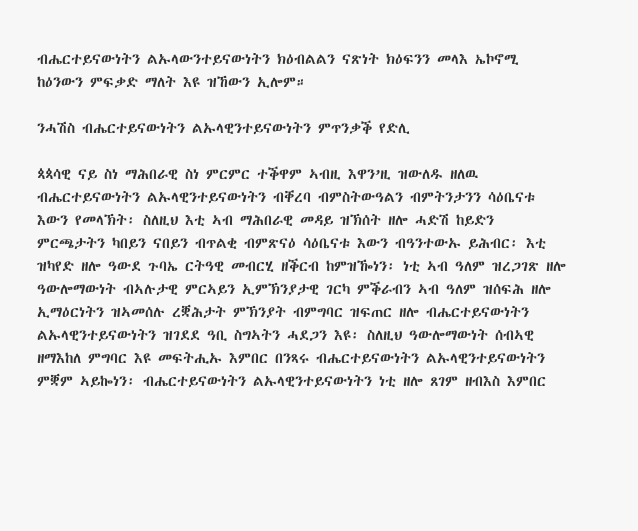ብሔርተይናውነትን ልኡላውንተይናውነትን ክዕብልልን ናጽነት ክዕፍንን መላእ ኤኮኖሚ ከዕንውን ምፍቃድ ማለት እዩ ዝኸውን ኢሎም።

ንሓሽስ ብሔርተይናውነትን ልኡላዊንተይናውነትን ምጥንቃቕ የድሊ

ጳጳሳዊ ናይ ስነ ማሕበራዊ ስነ ምርምር ተቕዋም ኣብዚ እዋን’ዚ ዝውለዱ ዘለዉ ብሔርተይናውነትን ልኡላዊንተይናውነትን ብቐረባ ብምስትውዓልን ብምትንታንን ሳዕቤናቱ እውን የመላኽት፡ ስለዚህ እቲ ኣብ ማሕበራዊ መዳይ ዝኽሰት ዘሎ ሓድሽ ከይድን ምርጫታትን ካበይን ናበይን ብጥልቂ ብምጽናዕ ሳዕቤናቱ እውን ብዓንተውኡ ይሕብር፡ እቲ ዝካየድ ዘሎ ዓውደ ጉባኤ ርትዓዊ መብርሂ ዘቕርብ ከምዝዀነን፡ ነቲ ኣብ ዓለም ዝረጋገጽ ዘሎ ዓውሎማውነት ብኣሉታዊ ምርኣይን ኢምኽንያታዊ ገርካ ምቕራብን ኣብ ዓለም ዝሰፍሕ ዘሎ ኢማዕርነትን ዝኣመሰሉ ረቛሕታት ምኽንያት ብምግባር ዝፍጠር ዘሎ ብሔርተይናውነትን ልኡላዊንተይናውነትን ዝገደደ ዓቢ ስግኣትን ሓደጋን እዩ፡ ስለዚህ ዓውሎማውነት ሰብኣዊ ዘማእከለ ምግባር እዩ መፍትሒኡ እምበር በንጻሩ ብሔርተይናውነትን ልኡላዊንተይናውነትን ምቛም ኣይኰነን፡ ብሔርተይናውነትን ልኡላዊንተይናውነትን ነቲ ዘሎ ጸገም ዘብእስ እምበር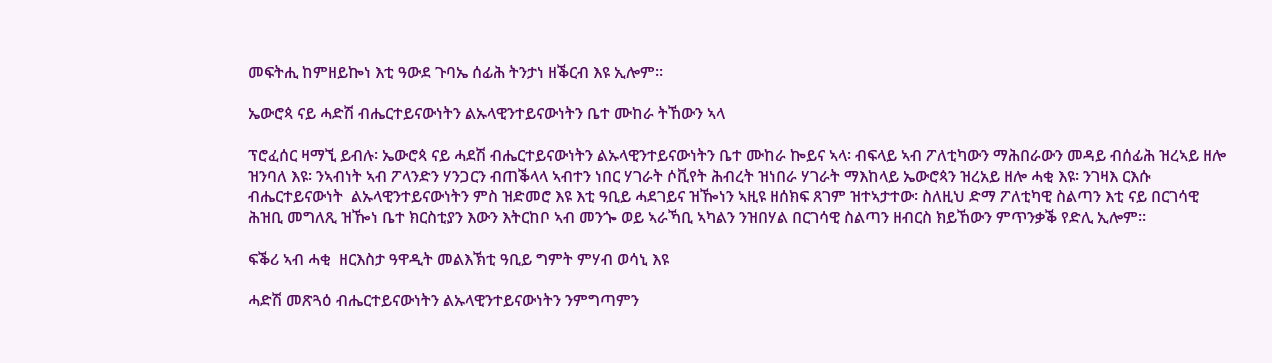መፍትሒ ከምዘይኰነ እቲ ዓውደ ጉባኤ ሰፊሕ ትንታነ ዘቕርብ እዩ ኢሎም።

ኤውሮጳ ናይ ሓድሽ ብሔርተይናውነትን ልኡላዊንተይናውነትን ቤተ ሙከራ ትኸውን ኣላ

ፕሮፈሰር ዛማኚ ይብሉ፡ ኤውሮጳ ናይ ሓደሽ ብሔርተይናውነትን ልኡላዊንተይናውነትን ቤተ ሙከራ ኰይና ኣላ፡ ብፍላይ ኣብ ፖለቲካውን ማሕበራውን መዳይ ብሰፊሕ ዝረኣይ ዘሎ ዝንባለ እዩ፡ ንኣብነት ኣብ ፖላንድን ሃንጋርን ብጠቕላላ ኣብተን ነበር ሃገራት ሶቪየት ሕብረት ዝነበራ ሃገራት ማእከላይ ኤውሮጳን ዝረአይ ዘሎ ሓቂ እዩ፡ ንገዛእ ርእሱ ብሔርተይናውነት  ልኡላዊንተይናውነትን ምስ ዝድመሮ እዩ እቲ ዓቢይ ሓደገይና ዝዀነን ኣዚዩ ዘሰክፍ ጸገም ዝተኣታተው፡ ስለዚህ ድማ ፖለቲካዊ ስልጣን እቲ ናይ በርገሳዊ ሕዝቢ መግለጺ ዝዀነ ቤተ ክርስቲያን እውን እትርከቦ ኣብ መንጐ ወይ ኣራኻቢ ኣካልን ንዝበሃል በርገሳዊ ስልጣን ዘብርስ ክይኸውን ምጥንቃቕ የድሊ ኢሎም።

ፍቕሪ ኣብ ሓቂ  ዘርእስታ ዓዋዲት መልእኽቲ ዓቢይ ግምት ምሃብ ወሳኒ እዩ

ሓድሽ መጽጓዕ ብሔርተይናውነትን ልኡላዊንተይናውነትን ንምግጣምን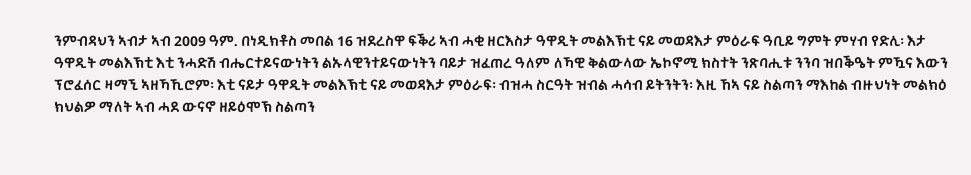ንምብዳህን ኣብታ ኣብ 2009 ዓም. በነዲክቶስ መበል 16 ዝደረስዋ ፍቕሪ ኣብ ሓቂ ዘርእስታ ዓዋዲት መልእኽቲ ናይ መወዳእታ ምዕራፍ ዓቢይ ግምት ምሃብ የድሊ፡ እታ ዓዋዲት መልእኽቲ እቲ ንሓድሽ ብሔርተይናውነትን ልኡላዊንተይናውነትን ባይታ ዝፈጠረ ዓለም ለኻዊ ቅልውላው ኤኮኖሚ ክስተት ንጽባሒቱ ንንባ ዝበቕዔት ምዃና እውን ፕሮፈሰር ዛማኚ ኣዘኻኺሮም፡ እቲ ናይታ ዓዋዲት መልእኽቲ ናይ መወዳእታ ምዕራፍ፡ ብዝሓ ስርዓት ዝብል ሓሳብ ይትንትን፡ እዚ ኸኣ ናይ ስልጣን ማእከል ብዙህነት መልክዕ ክህልዎ ማለት ኣብ ሓደ ውናኖ ዘይዕሞኽ ስልጣን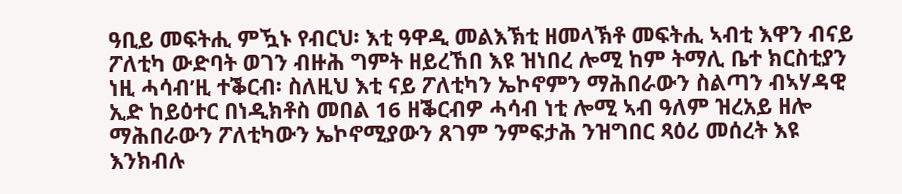ዓቢይ መፍትሒ ምዃኑ የብርህ፡ እቲ ዓዋዲ መልእኽቲ ዘመላኽቶ መፍትሒ ኣብቲ እዋን ብናይ ፖለቲካ ውድባት ወገን ብዙሕ ግምት ዘይረኸበ እዩ ዝነበረ ሎሚ ከም ትማሊ ቤተ ክርስቲያን ነዚ ሓሳብ’ዚ ተቕርብ፡ ስለዚህ እቲ ናይ ፖለቲካን ኤኮኖምን ማሕበራውን ስልጣን ብኣሃዳዊ ኢድ ከይዕተር በነዲክቶስ መበል 16 ዘቕርብዎ ሓሳብ ነቲ ሎሚ ኣብ ዓለም ዝረአይ ዘሎ ማሕበራውን ፖለቲካውን ኤኮኖሚያውን ጸገም ንምፍታሕ ንዝግበር ጻዕሪ መሰረት እዩ እንክብሉ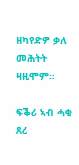ዘካየድዎ ቃለ መሕትት ዛዚሞም።

ፍቕሪ ኣብ ሓቂ ጸረ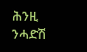ሕንዚ ንሓድሽ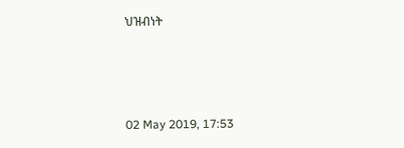ህዝብነት



02 May 2019, 17:53